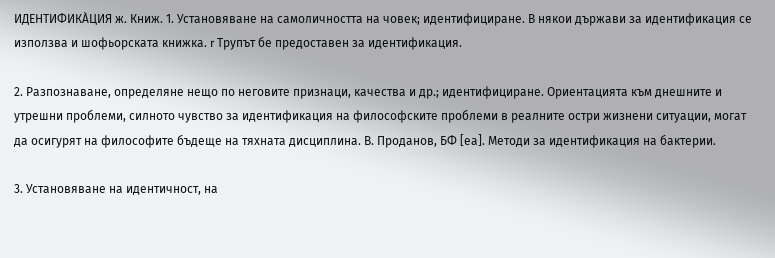ИДЕНТИФИКА̀ЦИЯ ж. Книж. 1. Установяване на самоличността на човек; идентифициране. В някои държави за идентификация се използва и шофьорската книжка. r Трупът бе предоставен за идентификация.

2. Разпознаване, определяне нещо по неговите признаци, качества и др.; идентифициране. Ориентацията към днешните и утрешни проблеми, силното чувство за идентификация на философските проблеми в реалните остри жизнени ситуации, могат да осигурят на философите бъдеще на тяхната дисциплина. В. Проданов, БФ [еа]. Методи за идентификация на бактерии.

3. Установяване на идентичност, на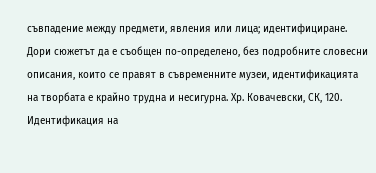съвпадение между предмети, явления или лица; идентифициране. Дори сюжетът да е съобщен по-определено, без подробните словесни описания, които се правят в съвременните музеи, идентификацията на творбата е крайно трудна и несигурна. Хр. Ковачевски, СК, 120. Идентификация на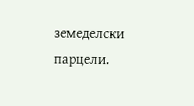земеделски парцели.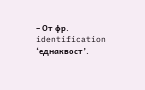– От фр. identification ‘еднаквост’.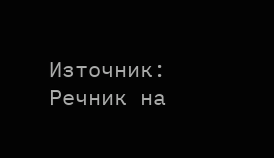Източник: Речник на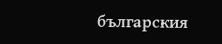българския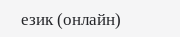език (онлайн)